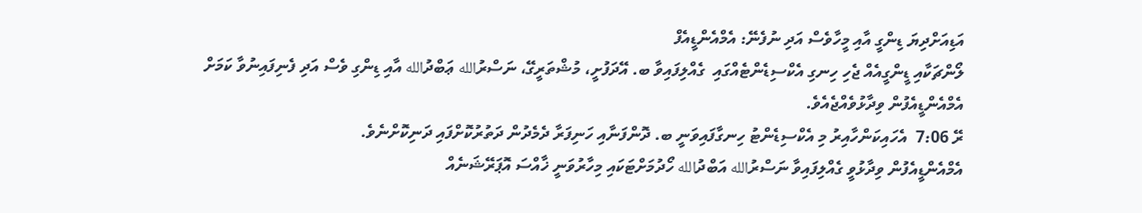އަޑިއަށްދިޔަ ޑިންގީ އާއި މީހާވެސް އަދި ނުފެނޭ: އެމްއެންޑީއެފް
ލޯންޗަކާއި ޑީންގީއެއް ޖެހި ހިނގި އެކްސިޑެންޓެއްގައި  ގެއްލިފައިވާ ބ. އޭދަފުށީ، މުޝްތަރީގޭ، ނަސްރުالله ޢަބްދުالله އާއި ޑިންގި ވެސް އަދި ފެނިފައިނުވާ ކަމަށް އެމްއެންޑީއެފުން ވިދާޅުވެއްޖެއެވެ.
ރޭ 7:06  އެހައިކަންހާއިރު މި އެކްސިޑެންޓު ހިނގާފައިވަނީ ބ. ދޮންފަނާއި ހަނިފަރާ ދެމެދުން ދަތުރުކޮށްފައި ދަނިކޮށްނެވެ.
އެމްއެންޑީއެފުން ވިދާޅުވީ ގެއްލިފައިވާ ނަސްރުالله އަބްދުالله ހޯދުމަށްޓަކައި މިހާރުވަނީ ޚާއްސަ އޮޕަރޭޝަނެއް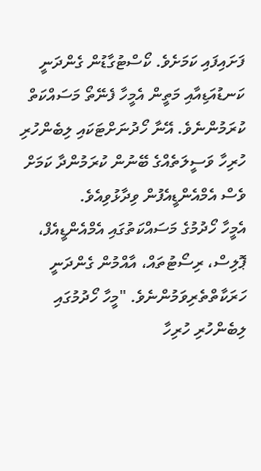ފަށައިފައި ކަމަށެވެ. ކޯސްޓުގާޑުން ގެންދަނީ ކަނޑުއަޑިއާއި މަތީން އެމީހާ ފެނޭތޯ މަސައްކަތް ކުރަމުންނެވެ. އޭނާ ހޯދުނަށްޓަކައި ލިބެންހުރި ހުރިހާ ވަސީލަތެއްގެ ބޭނުން ކުރަމުންދާ ކަމަށް ވެސް އެމްއެންޑީއެފުން ވިދާޅުވިއެވެ.
އެމީހާ ހޯދުމުގެ މަސައްކަތުގައި އެމްއެންޑީއެފް، ޕޮލިސް، ރިސޯޓުތައް، އާއްމުން ގެންދަނީ ހަރަކާތްތެރިވަމުންނެވެ. "މީހާ ހޯދުމުގައި ލިބެންހުރި ހުރިހާ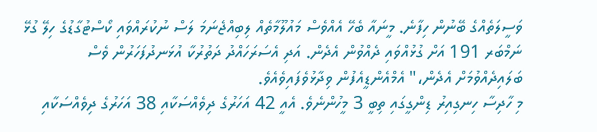ވަސީލަތެއްގެ ބޭނުން ހިފާނެ. މީނައާ ބެހޭ އެއްވެސް މައުލޫމާތެއް ލިބިއްޖެނަމަ ލަސް ނުކުރައްވައި ކޯސްޓުގާޑުގެ ހިލޭ ގުޅޭ ނަމްބަރ 191 އަށް ގުޅުއްވައި ދެއްވުން އެދެން. އަދި އެސަރަހައްދު ދަތުރުކާ އުޅަނދުފަހަރުން ވެސް ބަލައިދެއްވުމަށް އެދެން،" އެމްއެންޑީއެފުން ވިދާޅުވެފައިވެއެވެ.
މި ހާދިސާ ހިނގިއިރު ޑިންގީގައި ތިބީ 3 މީހުންނެވެ. އެއީ 42 އަހަރުގެ ދިވެއްސަކާއި 38 އަހަރުގެ ދިވެއްސަކާއި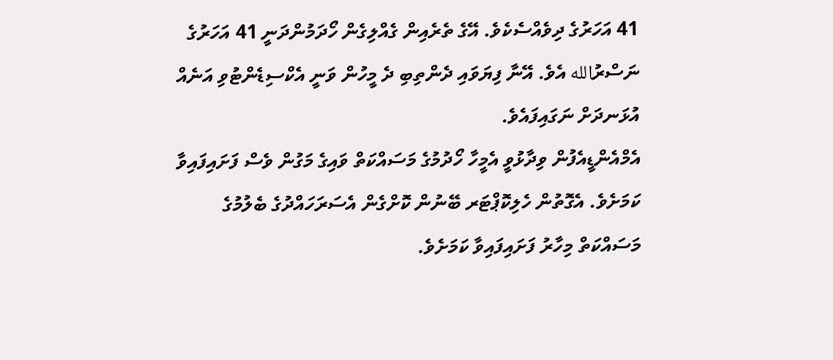41 އަހަރުގެ ދިވެއްސެކެވެ. އޭގެ ތެރެއިން ގެއްލިގެން ހޯދަމުންދަނީ 41 އަހަރުގެ ނަސްރުالله އެވެ. އޭނާ ފިޔަވައި ދެންތިބި ދެ މީހުން ވަނީ އެކްސިޑެންޓުވި އަނެއް އުޅަނދަށް ނަގައިފައެވެ.
އެމްއެންޑީއެފުން ވިދާޅުވީ އެމީހާ ހޯދުމުގެ މަސައްކަތް ވައިގެ މަގުން ވެސް ފަށައިފައިވާ ކަމަށެވެ. އެގޮތުން ހެލިކޮޕްޓަރ ބޭނުން ކޮށްގެން އެސަރަހައްދުގެ ބެލުމުގެ މަސައްކަތް މިހާރު ފަށައިފައިވާ ކަމަށެވެ.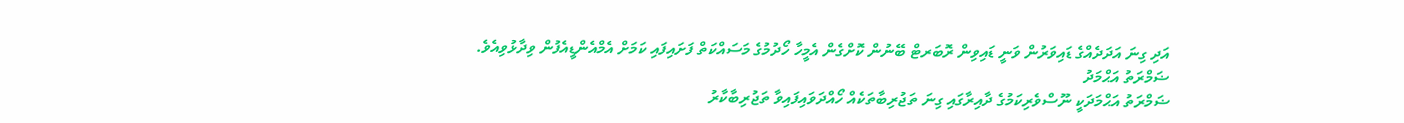އަދި ގިނަ އަދަދެއްގެ ޑައިވަރުން ވަނީ ޑައިވިން ރޮބަރޓް ބޭނުން ކޮށްގެން އެމީހާ ހޯދުމުގެ މަސައްކަތް ފަށައިފައި ކަމަށް އެމްއެންޑީއެފުން ވިދާޅުވިއެވެ.
ޟަމްރަތު އަޙްމަދު
ޟަމްރަތު އަޙްމަދަކީ ނޫސްވެރިކަމުގެ ދާއިރާގައި ގިނަ ތަޖުރިބާތަކެއް ހޯއްދަވައިފައިވާ ތަޖުރިބާކާރު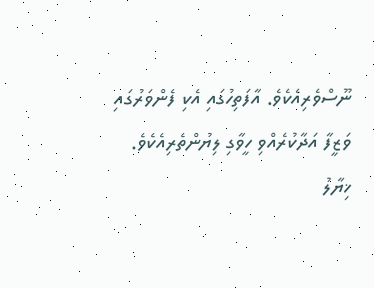ނޫސްވެރިއެކެވެ. އާފަތިހުގައި އެކި ފެންވަރުގައި ވަޒީފާ އަދާކުރެއްވި ހީވާގި ލިޔުންތެރިއެކެވެ.
ޚިޔާލު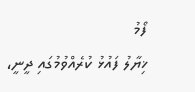ފޯމު
ޚިޔާލު ފައުޅު ކުރެއްވުމުގައި ދީނީ،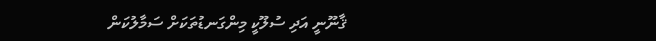ޤާނޫނީ އަދި ސުލޫކީ މިންގަނޑުތަކަށް ސަމާލުކަން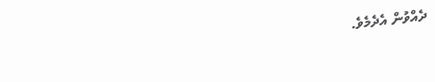ދެއްވުން އެދެމެވެ.